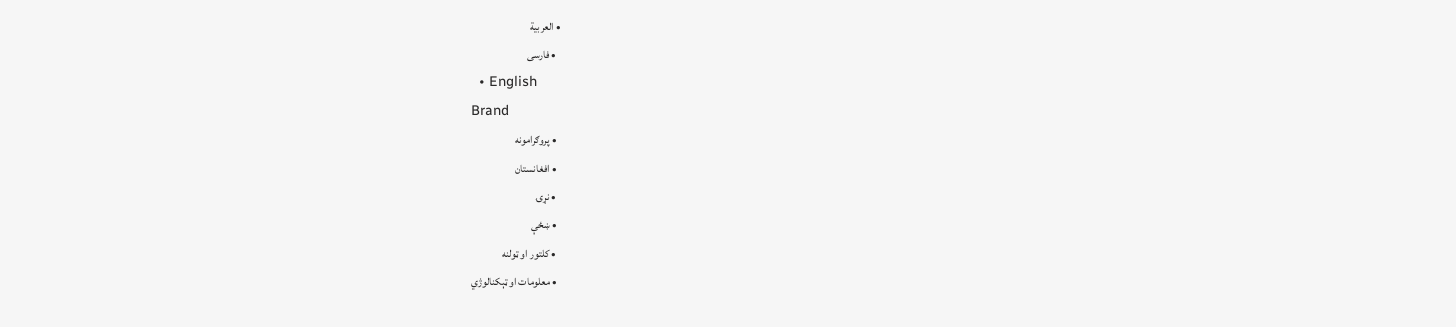• العربية
  • فارسی
  • English
Brand
  • پروګرامونه
  • افغانستان
  • نړۍ
  • ښځې
  • کلتور او ټولنه
  • معلومات او ټېکنالوژي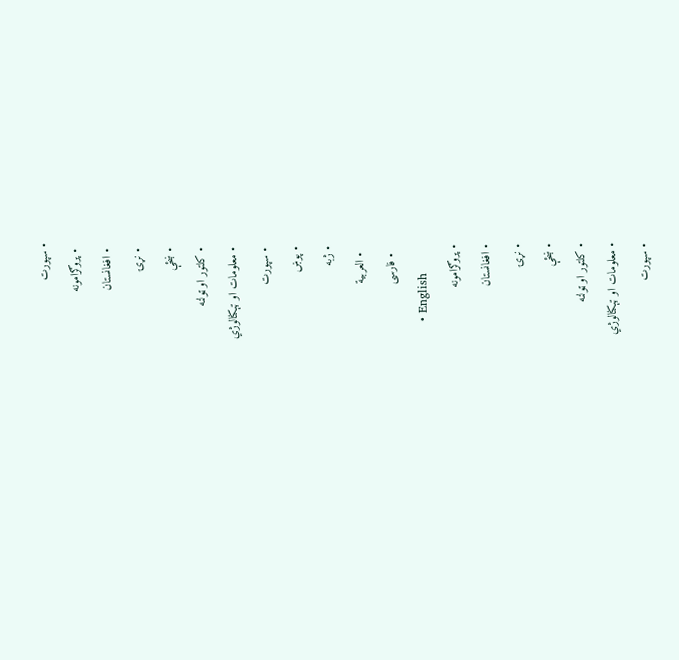• سپورت
  • پروګرامونه
  • افغانستان
  • نړۍ
  • ښځې
  • کلتور او ټولنه
  • معلومات او ټېکنالوژي
  • سپورت
  • پوښ
  • ژبه
    • العربية
    • فارسی
    • English
  • پروګرامونه
  • افغانستان
  • نړۍ
  • ښځې
  • کلتور او ټولنه
  • معلومات او ټېکنالوژي
  • سپورت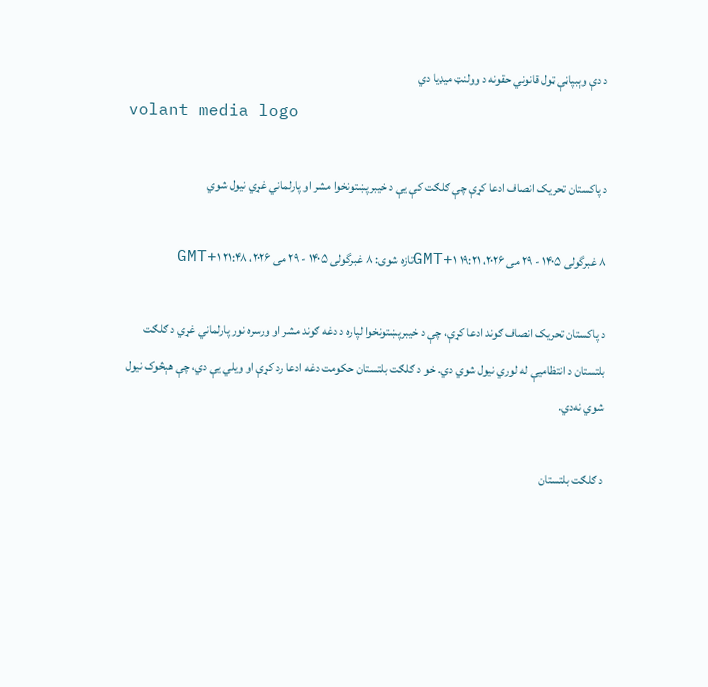د دې وېبپاڼې ټول قانوني حقونه د وولنټ میډیا دي
volant media logo

د پاکستان تحریک انصاف ادعا کړې چې ګلګت کې یې د خيبرپښتونخوا مشر او پارلماني غړي نيول شوي

۸ غبرگولی ۱۴۰۵ - ۲۹ می ۲۰۲۶، ۱۹:۲۱ GMT+۱تازه شوی: ۸ غبرگولی ۱۴۰۵ - ۲۹ می ۲۰۲۶، ۲۱:۴۸ GMT+۱

د پاکستان تحریک انصاف ګوند ادعا کړې، چې د خيبرپښتونخوا لپاره د دغه ګوند مشر او ورسره نور پارلماني غړي د ګلګت بلتستان د انتظامیې له لوري نیول شوي دي. خو د ګلګت بلتستان حکومت دغه ادعا رد کړې او ويلي يې دي، چې هېڅوک نيول شوي نه‌دي.

د ګلګت بلتستان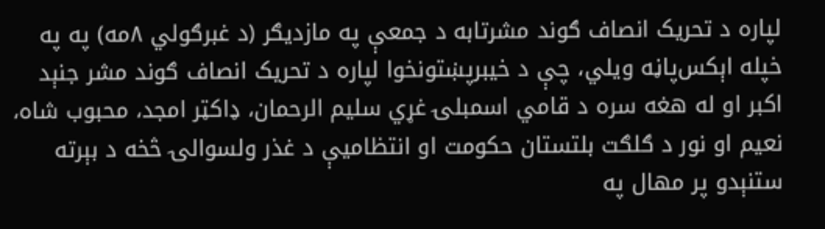لپاره د تحريک انصاف ګوند مشرتابه د جمعې په مازديګر (د غبرګولي ۸مه) په په خپله اېکس‌پاڼه ویلي، چې د خيبرپښتونخوا لپاره د تحریک انصاف ګوند مشر جنېد اکبر او له هغه سره د قامي اسمبلۍ غړي سليم الرحمان، ډاکټر امجد، محبوب شاه، نعيم او نور د ګلګت بلتستان حکومت او انتظامیې د غذر ولسوالۍ څخه د بېرته ستنېدو پر مهال په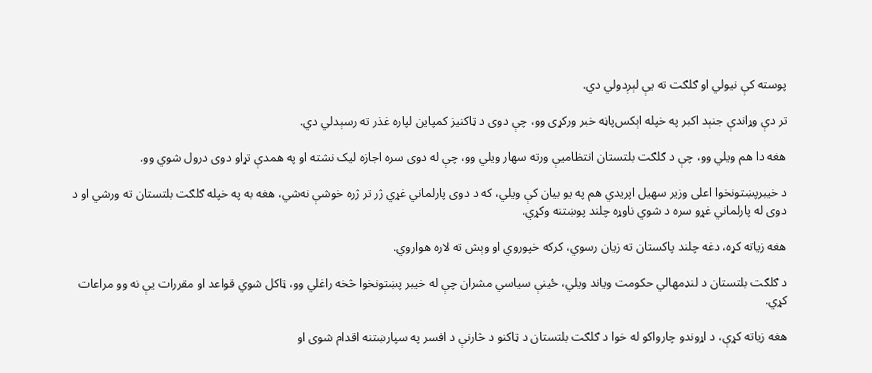پوسته کې نيولي او ګلګت ته یې لېږدولي دي.

تر دې وړاندې جنېد اکبر په خپله اېکس‌پاڼه خبر ورکړی وو، چې دوی د ټاکنيز کمپاين لپاره غذر ته رسېدلي دي.

هغه دا هم ويلي وو، چې د ګلګت بلتستان انتظامیې ورته سهار ویلي وو، چې له دوی سره اجازه لیک نشته او په همدې تړاو دوی درول شوي وو.

د خيبرپښتونخوا اعلی وزير سهيل اپريدي هم په يو بيان کې ویلي، که د دوی پارلماني غړي ژر تر ژره خوشې نه‌شي، هغه به په خپله ګلګت بلتستان ته ورشي او د دوی له پارلماني غړو سره د شوي ناوړه چلند پوښتنه وکړي.

هغه زياته کړه، دغه چلند پاکستان ته زيان رسوي، کرکه خپوروي او وېش ته لاره هواروي.

د ګلګت بلتستان د لنډمهالي حکومت وياند ویلي، ځینې سیاسي مشران چې له خیبر پښتونخوا څخه راغلي وو، ټاکل شوي قواعد او مقررات یې نه وو مراعات کړي.

هغه زیاته کړې، د اړوندو چارواکو له خوا د ګلګت بلتستان د ټاکنو د څارنې د افسر په سپارښتنه اقدام شوی او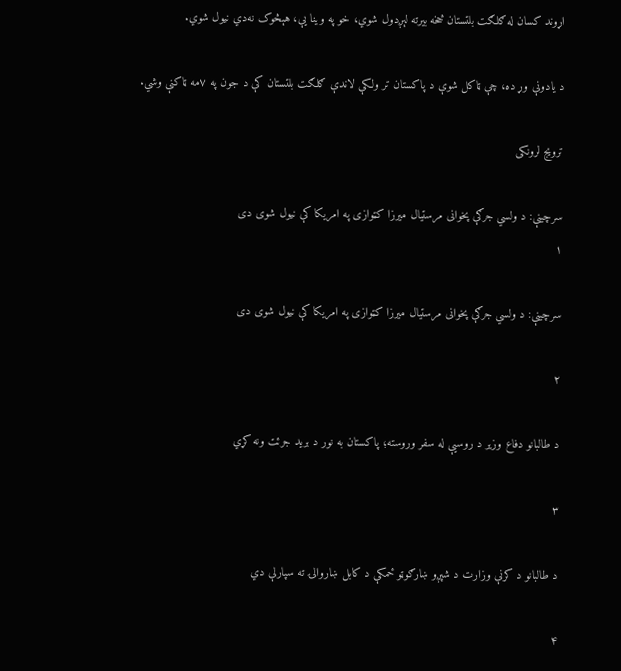اړوند کسان له ګلګت بلتستان څخه بیرته لېږدول شوي، خو په وینا یې، هېڅوک نه‌دي نیول شوي.

د يادونې وړ ده، چې ټاکل شوې د پاکستان تر ولکې لاندې ګلګت بلتستان کې د جون په ۷مه ټاکنې وشي.

ترویج لرونکی

سرچینې: د ولسي جرګې پخوانی مرستیال میرزا کټوازی په امریکا کې نیول شوی دی
۱

سرچینې: د ولسي جرګې پخوانی مرستیال میرزا کټوازی په امریکا کې نیول شوی دی

۲

د طالبانو دفاع وزیر د روسیې له سفر وروسته؛ پاکستان به نور د برید جرئت ونه کړي

۳

د طالبانو د کرنې وزارت د شپږو ښارګوټو ځمکې د کابل ښاروالۍ ته سپارلې دي

۴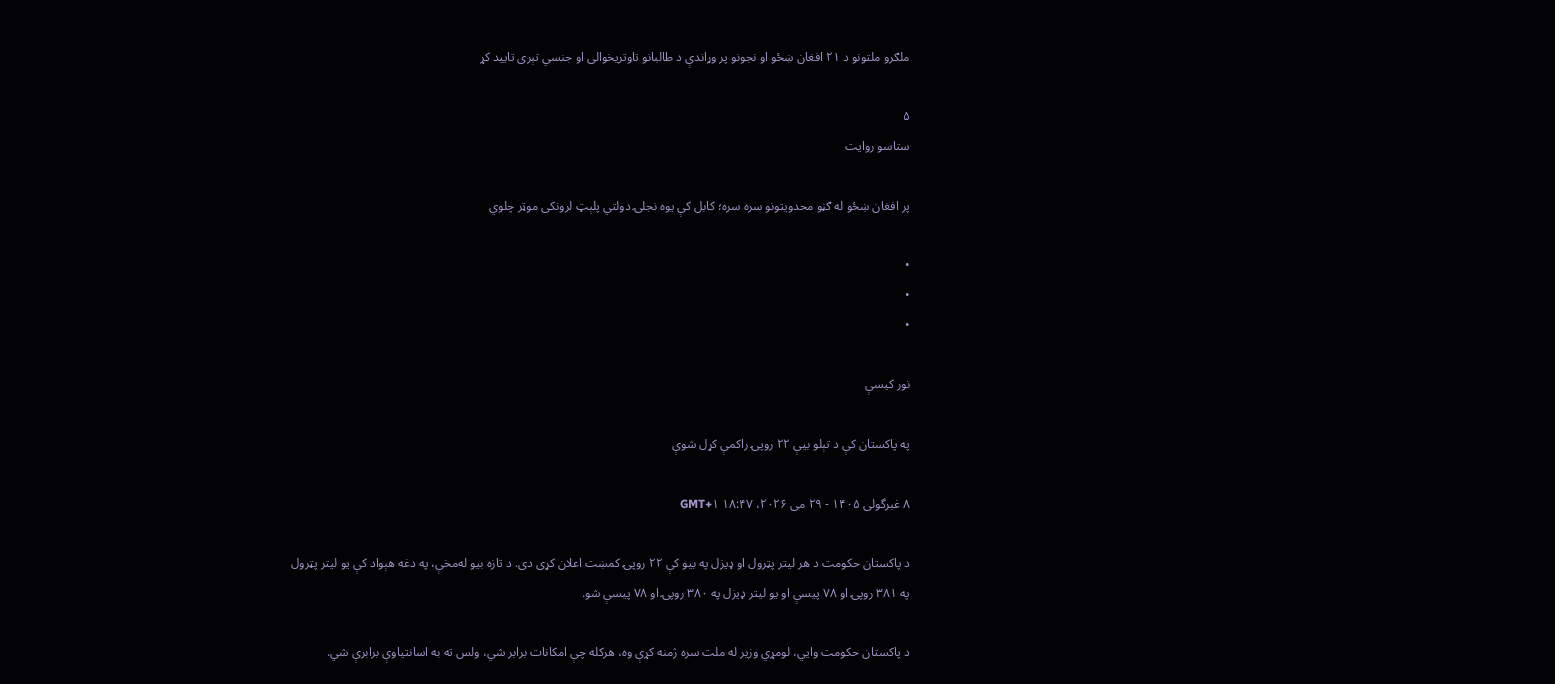ملګرو ملتونو د ۲۱ افغان ښځو او نجونو پر وړاندې د طالبانو تاوتریخوالی او جنسي تېری تایید کړ

۵
ستاسو روایت

پر افغان ښځو له ګڼو محدویتونو سره سره؛ کابل کې یوه نجلۍ دولتي پلېټ لرونکی موټر چلوي

•
•
•

نور کیسې

په پاکستان کې د تېلو بیې ۲۲ روپۍ راکمې کړل شوې

۸ غبرگولی ۱۴۰۵ - ۲۹ می ۲۰۲۶، ۱۸:۴۷ GMT+۱

د پاکستان حکومت د هر لیتر پټرول او ډیزل په بیو کې ۲۲ روپۍ کمښت اعلان کړی دی. د تازه بيو له‌مخې، په دغه هېواد کې يو لیتر پټرول په ۳۸۱ روپۍ او ۷۸ پيسې او یو لیتر ډيزل په ۳۸۰ روپۍ او ۷۸ پيسې شو.

د پاکستان حکومت وايي، لومړي وزیر له ملت سره ژمنه کړې وه، هرکله چې امکانات برابر شي، ولس ته به اسانتیاوې برابرې شي.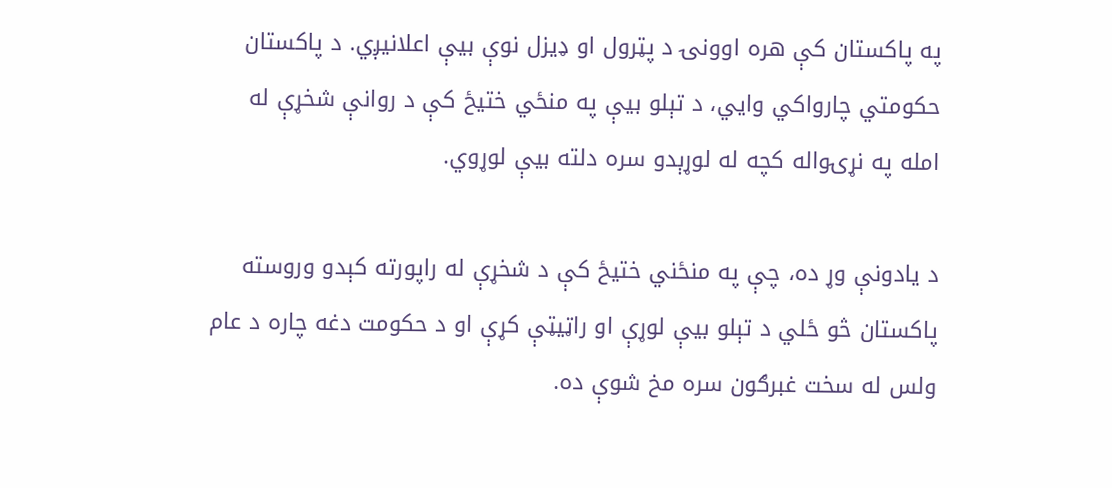په پاکستان کې هره اوونۍ د پټرول او ډیزل نوې بيې اعلانيږي. د پاکستان حکومتي چارواکي وايي، د تېلو بیې په منځي ختیځ کې د روانې شخړې له امله په نړۍواله کچه له لوړېدو سره دلته بيې لوړوي.

د یادونې وړ ده، چې په منځني ختیځ کې د شخړې له راپورته کېدو وروسته پاکستان څو ځلي د تېلو بیې لوړې او راټيټې کړې او د حکومت دغه چاره د عام ولس له سخت غبرګون سره مخ شوې ده.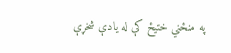په منځني ختیځ کې له يادې شخړې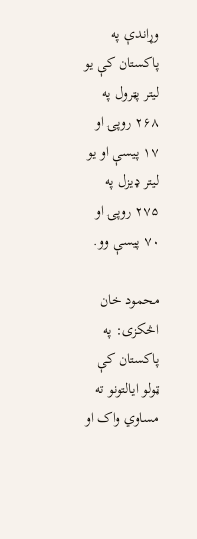وړاندې په پاکستان کې يو ليتر پټرول په ۲۶۸ روپۍ او ۱۷ پيسې او یو لیتر ډیزل په ۲۷۵ روپۍ او ۷۰ پيسې وو.

محمود خان اڅکزی: په پاکستان کې ټولو ایالتونو ته مساوي واک او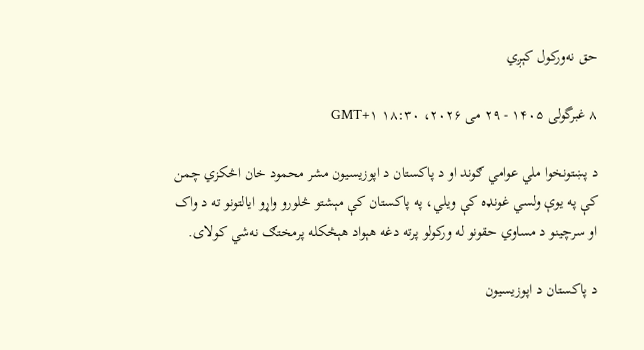حق نه‌ورکول کېږي

۸ غبرگولی ۱۴۰۵ - ۲۹ می ۲۰۲۶، ۱۸:۳۰ GMT+۱

د پښتونخوا ملي عوامي ګوند او د پاکستان د اپوزیسیون مشر محمود خان اڅکزي چمن کې په یوې ولسي غونډه کې ویلي، په پاکستان کې مېشتو څلورو واړو ایالتونو ته د واک او سرچینو د مساوي حقونو له ورکولو پرته دغه هېواد هېڅکله پرمختګ نه‌شي کولای.

د پاکستان د اپوزیسیون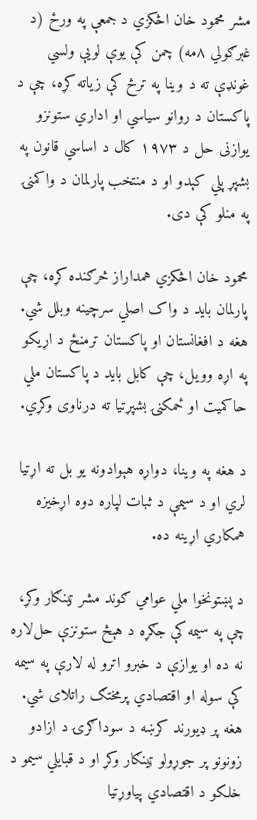مشر محمود خان اڅکزي د جمعې په ورځ (د غبرګولي ۸مه) چمن کې یوې لویې ولسي غونډې ته د وینا په ترڅ کې زیاته کړه، چې د پاکستان د روانو سیاسي او اداري ستونزو یوازنی حل د ۱۹۷۳ کال د اساسي قانون په بشپړ پلي کېدو او د منتخب پارلمان د واکمنۍ په منلو کې دی.

محمود خان اڅکزي همداراز څرګنده کړه، چې پارلمان باید د واک اصلي سرچینه وبلل شي. هغه د افغانستان او پاکستان ترمنځ د اړیکو په اړه وویل، چې کابل باید د پاکستان ملي حاکمیت او ځمکنۍ بشپړتیا ته درناوی وکړي.

د هغه په وینا، دواړه هېوادونه یو بل ته اړتیا لري او د سیمې د ثبات لپاره دوه اړخیزه همکاري اړینه ده.

د پښتونخوا ملي عوامي ګوند مشر ټینګار وکړ، چې په سیمه کې جګړه د هېڅ ستونزې حل‌لاره نه ده او یوازې د خبرو اترو له لارې په سیمه کې سوله او اقتصادي پرمختګ راتلای شي. هغه پر ډیورند کرښه د سوداګرۍ د ازادو زونونو پر جوړولو ټینګار وکړ او د قبایلي سیمو د خلکو د اقتصادي پیاوړتیا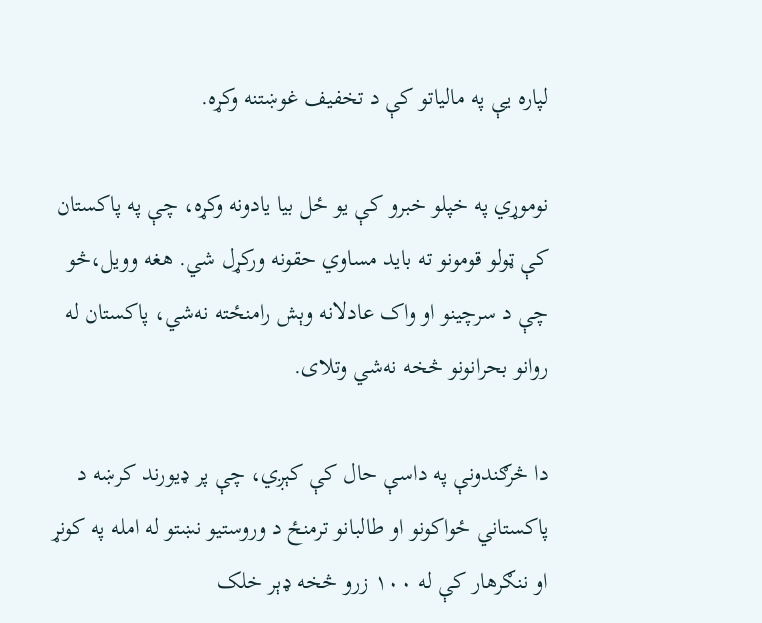لپاره یې په مالیاتو کې د تخفیف غوښتنه وکړه.

نوموړي په خپلو خبرو کې یو ځل بیا یادونه وکړه، چې په پاکستان کې ټولو قومونو ته باید مساوي حقونه ورکړل شي. هغه وویل،څو چې د سرچینو او واک عادلانه وېش رامنځته نه‌شي، پاکستان له روانو بحرانونو څخه نه‌شي وتلای.

دا څرګندونې په داسې حال کې کېږي، چې پر ډیورند کرښه د پاکستاني ځواکونو او طالبانو ترمنځ د وروستیو نښتو له امله په کونړ او ننګرهار کې له ۱۰۰ زرو څخه ډېر خلک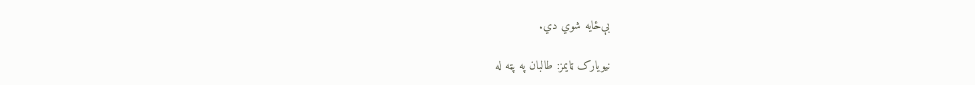بې‌ځایه شوي دي.

نیویارک ټایمز: طالبان په پټه له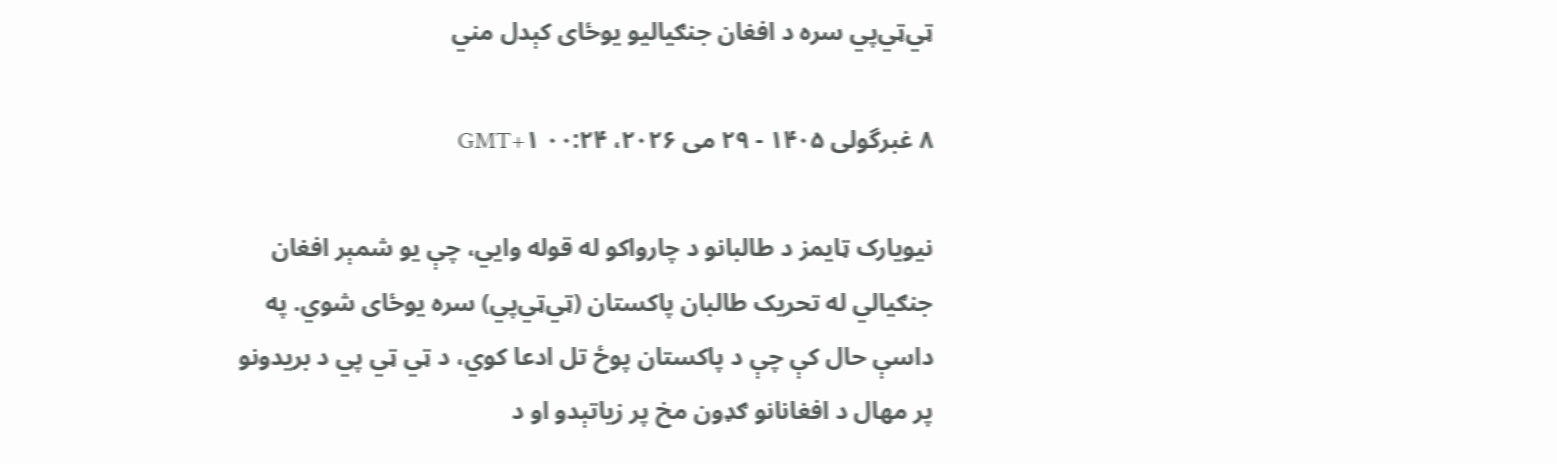ټي‌ټي‌پي سره د افغان جنګیالیو یوځای کېدل مني

۸ غبرگولی ۱۴۰۵ - ۲۹ می ۲۰۲۶، ۰۰:۲۴ GMT+۱

نیویارک ټایمز د طالبانو د چارواکو له قوله وايي، چې یو شمېر افغان جنګیالي له تحریک طالبان پاکستان (ټي‌ټي‌پي) سره یوځای شوي. په داسې حال کې چې د پاکستان پوځ تل ادعا کوي، د ټي ټي پي د بریدونو پر مهال د افغانانو ګډون مخ پر زیاتېدو او د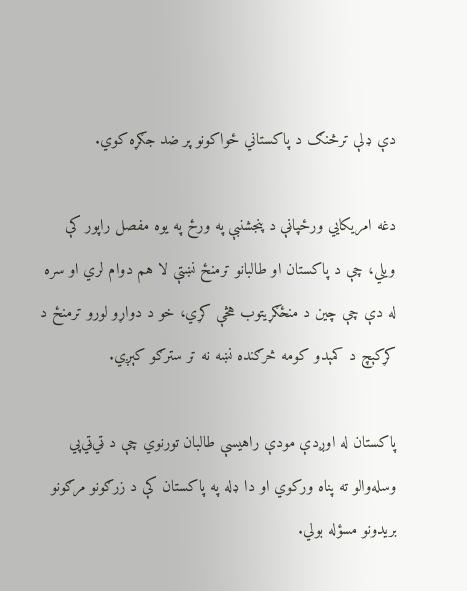دې ډلې ترڅنګ د پاکستاني ځواکونو پر ضد جګړه کوي.

دغه امریکايي ورځپاڼې د پنجشنبې په ورځ په یوه مفصل راپور کې ویلي، چې د پاکستان او طالبانو ترمنځ نښتې لا هم دوام لري او سره له دې چې چین د منځګړیتوب هڅې کړي، خو د دواړو لورو ترمنځ د کړکېچ د کمېدو کومه څرګنده نښه نه تر سترګو کېږي.

پاکستان له اوږدې مودې راهیسې طالبان تورنوي چې د ټي‌ټي‌پي وسله‌والو ته پناه ورکوي او دا ډله په پاکستان کې د زرګونو مرګونو بریدونو مسؤله بولي.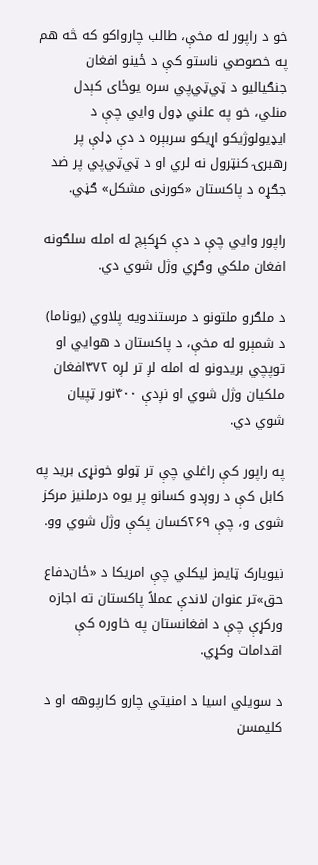خو د راپور له مخې، طالب چارواکو که څه هم په خصوصي ناستو کې د ځینو افغان جنګیالیو د ټي‌ټي‌پي سره یوځای کېدل منلي، خو په علني ډول وایي چې د ایډیولوژیکو اړیکو سربېره د دې ډلې پر رهبرۍ کنټرول نه لري او د ټي‌ټي‌پي پر ضد جګړه د پاکستان «کورنی مشکل» ګڼي.

راپور وایي چې د دې کړکېچ له امله سلګونه افغان ملکي وګړي وژل شوي دي.

د ملګرو ملتونو د مرستندویه پلاوي (یوناما) د شمېرو له مخې، د پاکستان د هوايي او توپچي بریدونو له امله لږ تر لږه ۳۷۲افغان ملکيان وژل شوي او نږدې ۴۰۰نور ټپیان شوي دي.

په راپور کې راغلي چې تر ټولو خونړی برید په کابل کې د روږدو کسانو پر یوه درملنیز مرکز شوی و، چې ۲۶۹کسان پکې وژل شوي وو.

نیویارک ټایمز لیکلي چې امریکا د «ځان‌دفاع حق»تر عنوان لاندې عملاً پاکستان ته اجازه ورکړې چې د افغانستان په خاوره کې اقدامات وکړي.

د سویلي اسیا د امنیتي چارو کارپوهه او د کلیمسن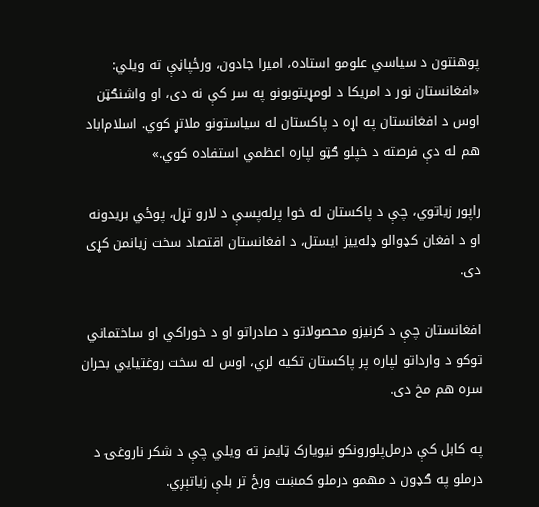پوهنتون د سیاسي علومو استاده، امیرا جادون، ورځپاڼې ته ویلي: «افغانستان نور د امریکا د لومړیتوبونو په سر کې نه دی، او واشنګټن اوس د افغانستان په اړه د پاکستان له سیاستونو ملاتړ کوي. اسلام‌اباد هم له دې فرصته د خپلو ګټو لپاره اعظمي استفاده کوي.»

راپور زیاتوي، چې د پاکستان له خوا پرله‌پسې د لارو تړل، پوځي بریدونه او د افغان کډوالو ډله‌ییز ایستل، د افغانستان اقتصاد سخت زیانمن کړی دی.

افغانستان چې د کرنیزو محصولاتو د صادراتو او د خوراکي او ساختماني توکو د وارداتو لپاره پر پاکستان تکیه لري، اوس له سخت روغتیايي بحران سره هم مخ دی.

په کابل کې درمل‌پلورونکو نیویارک ټایمز ته ویلي چې د شکر ناروغۍ د درملو په ګډون د مهمو درملو کمښت ورځ تر بلې زیاتېږي.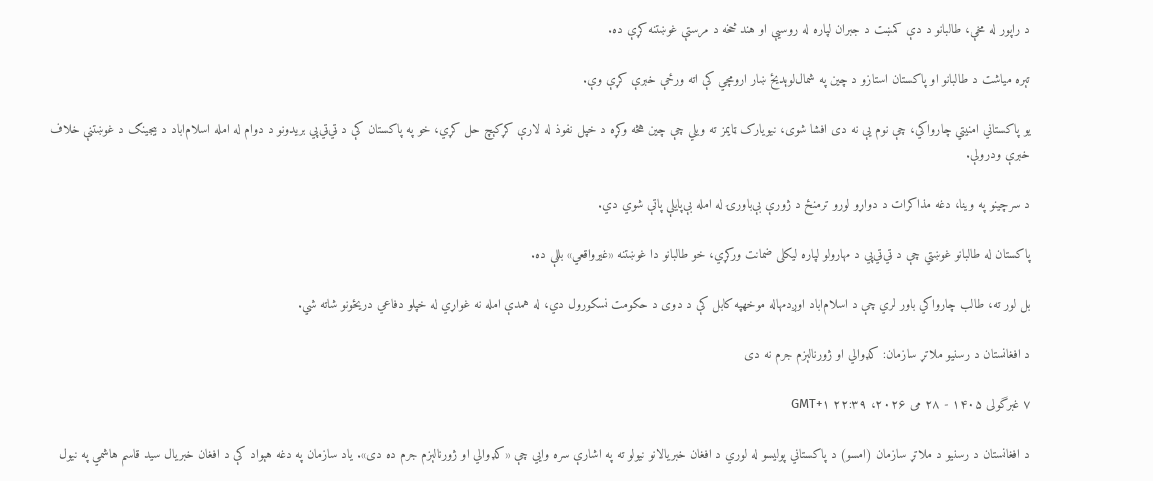د راپور له مخې، طالبانو د دې کمښت د جبران لپاره له روسیې او هند څخه د مرستې غوښتنه کړې ده.

تېره میاشت د طالبانو او پاکستان استازو د چین په شمال‌لوېدیځ ښار ارومچي کې اته ورځې خبرې کړې وې.

یو پاکستاني امنیتي چارواکي، چې نوم یې نه دی افشا شوی، نیویارک ټایمز ته ویلي چې چین هڅه وکړه د خپل نفوذ له لارې کړکېچ حل کړي، خو په پاکستان کې د ټي‌ټي‌پي بریدونو د دوام له امله اسلام‌اباد د بیجینګ د غوښتنې خلاف خبرې ودرولې.

د سرچینو په وینا، دغه مذاکرات د دواړو لورو ترمنځ د ژورې بې‌باورۍ له امله بې‌پایلې پاتې شوي دي.

پاکستان له طالبانو غوښتي چې د ټي‌ټي‌پي د مهارولو لپاره لیکلی ضمانت ورکړي، خو طالبانو دا غوښتنه «غیرواقعي» بللې ده.

بل لور ته، طالب چارواکي باور لري چې د اسلام‌اباد اوږدمهاله موخهپه کابل کې د دوی د حکومت نسکورول دي، له همدې امله نه غواړي له خپلو دفاعي دریځونو شاته شي.

د افغانستان د رسنیو ملاتړ سازمان: کډوالي او ژورنالېزم جرم نه دی

۷ غبرگولی ۱۴۰۵ - ۲۸ می ۲۰۲۶، ۲۲:۳۹ GMT+۱

د افغانستان د رسنیو د ملاتړ سازمان (امسو) د پاکستاني پولیسو له لوري د افغان خبریالانو نیولو ته په اشارې سره وایي چې «کډوالي او ژورنالېزم جرم ده دی». یاد سازمان په دغه هېواد کې د افغان خبریال سید قاسم هاشمي په نیول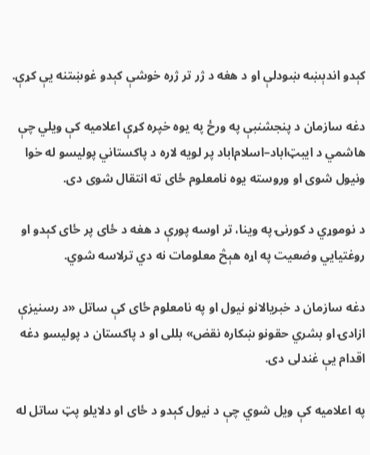کېدو اندېښه ښودلې او د هغه د ژر تر ژره خوشې کېدو غوښتنه یې کړې.

دغه سازمان د پنجشنبې په ورځ په یوه خپره کړې اعلامیه کې ویلي چې هاشمي د ایبټ‌اباد–اسلام‌اباد پر لویه لاره د پاکستاني پولیسو له خوا ونیول شوی او وروسته یوه نامعلوم ځای ته انتقال شوی دی.

د نوموړي د کورنۍ په وینا، تر اوسه پورې د هغه د ځای پر ځای کېدو او روغتیايي وضعیت په اړه هېڅ معلومات نه دي ترلاسه شوي.

دغه سازمان د خبریالانو نیول او په نامعلوم ځای کې ساتل «د رسنیزې ازادۍ او بشري حقونو ښکاره نقض» بللی او د پاکستان د پولیسو دغه اقدام یې غندلی دی.

په اعلامیه کې ویل شوي چې د نیول کېدو د ځای او دلایلو پټ ساتل له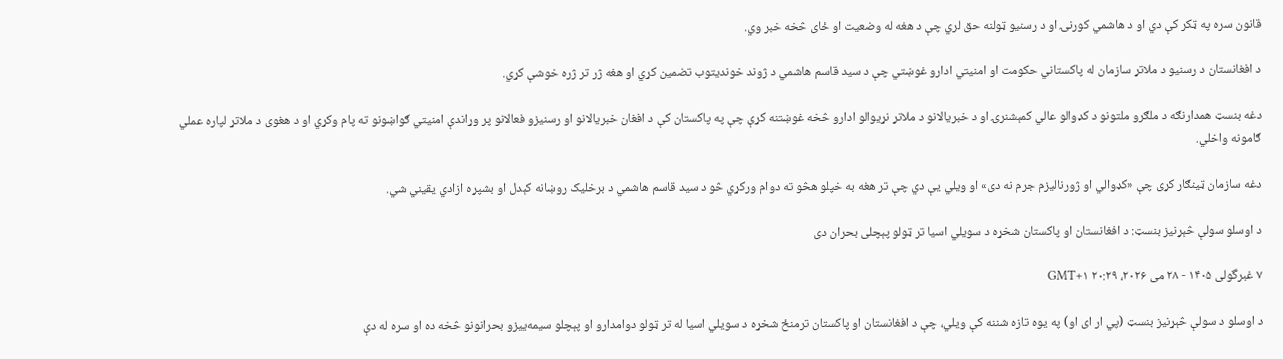قانون سره په ټکر کې دي او د هاشمي کورنۍ او د رسنیو ټولنه حق لري چې د هغه له وضعیت او ځای څخه خبر وي.

د افغانستان د رسنیو د ملاتړ سازمان له پاکستاني حکومت او امنیتي ادارو غوښتي چې د سید قاسم هاشمي د ژوند خوندیتوب تضمین کړي او هغه ژر تر ژره خوشې کړي.

دغه بنسټ همدارنګه د ملګرو ملتونو د کډوالو عالي کمېشنرۍ او د خبریالانو د ملاتړ نړیوالو ادارو څخه غوښتنه کړې چې په پاکستان کې د افغان خبریالانو او رسنیزو فعالانو پر وړاندې امنیتي ګواښونو ته پام وکړي او د هغوی د ملاتړ لپاره عملي ګامونه واخلي.

دغه سازمان ټینګار کړی چې «کډوالي او ژورنالیزم جرم نه دی» او ویلي یې دي چې تر هغه به خپلو هڅو ته دوام ورکړي څو د سید قاسم هاشمي د برخلیک روښانه کېدل او بشپړه ازادي یقیني شي.

د اوسلو سولې څېړنیز بنسټ: د افغانستان او پاکستان شخړه د سویلي اسیا تر ټولو پېچلی بحران دی

۷ غبرگولی ۱۴۰۵ - ۲۸ می ۲۰۲۶، ۲۰:۲۹ GMT+۱

د اوسلو د سولې څېړنیز بنسټ (پي ار ای او) په یوه تازه شننه کې ویلي، چې د افغانستان او پاکستان ترمنځ شخړه د سویلي اسیا له تر ټولو دوامدارو او پېچلو سیمه‌ییزو بحرانونو څخه ده او سره له دې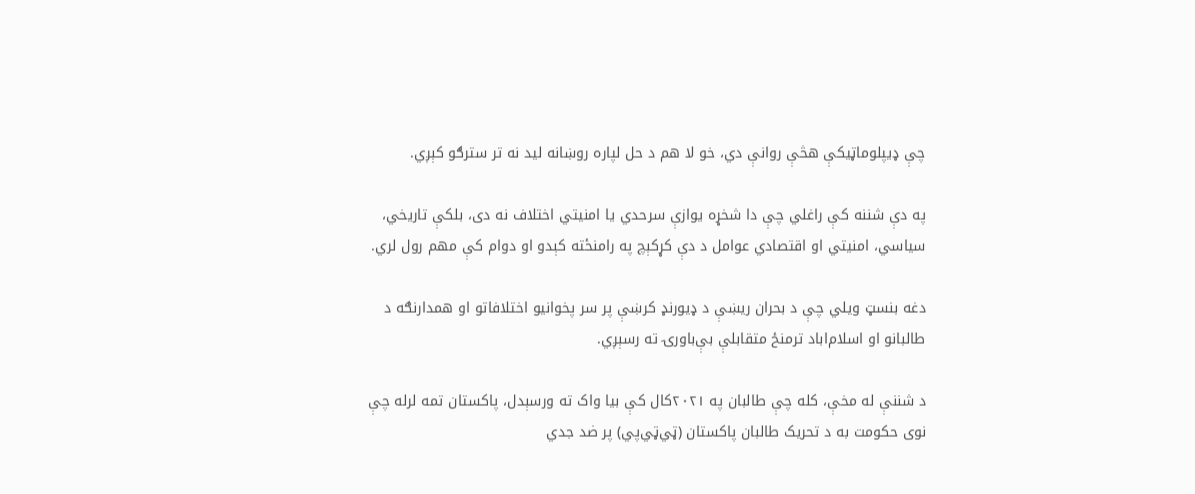چې ډیپلوماټیکې هڅې روانې دي، خو لا هم د حل لپاره روښانه لید نه تر سترګو کېږي.

په دې شننه کې راغلي چې دا شخړه یوازې سرحدي یا امنیتي اختلاف نه دی، بلکې تاریخي، سیاسي، امنیتي او اقتصادي عوامل د دې کړکېچ په رامنځته کېدو او دوام کې مهم رول لري.

دغه بنسټ ویلي چې د بحران ریښې د ډیورنډ کرښې پر سر پخوانیو اختلافاتو او همدارنګه د طالبانو او اسلام‌اباد ترمنځ متقابلې بې‌باورۍ ته رسېږي.

د شننې له مخې، کله چې طالبان په ۲۰۲۱کال کې بیا واک ته ورسېدل، پاکستان تمه لرله چې نوی حکومت به د تحریک طالبان پاکستان (ټي‌ټي‌پي) پر ضد جدي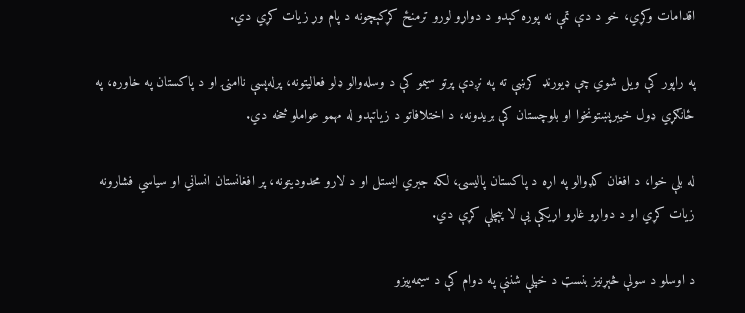اقدامات وکړي، خو د دې تمې نه پوره کېدو د دواړو لورو ترمنځ کړکېچونه د پام وړ زیات کړي دي.

په راپور کې ویل شوي چې ډیورنډ کرښې ته په نږدې پرتو سیمو کې د وسله‌والو ډلو فعالیتونه، پرله‌پسې ناامنۍ او د پاکستان په خاوره، په ځانګړي ډول خیبرپښتونخوا او بلوچستان کې بریدونه، د اختلافاتو د زیاتېدو له مهمو عواملو څخه دي.

له بلې خوا، د افغان کډوالو په اړه د پاکستان پالیسۍ، لکه جبري ایستل او د لارو محدودیتونه، پر افغانستان انساني او سیاسي فشارونه زیات کړي او د دواړو غاړو اړیکې یې لا پېچلې کړې دي.

د اوسلو د سولې څېړنیز بنسټ د خپلې شننې په دوام کې د سیمه‌ییزو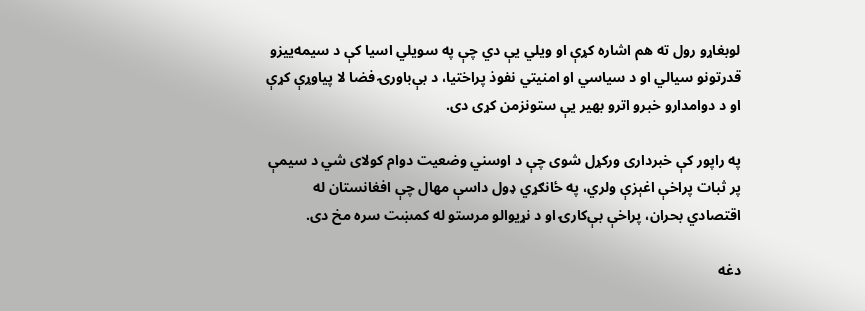لوبغاړو رول ته هم اشاره کړې او ویلي یې دي چې په سویلي اسیا کې د سیمه‌ییزو قدرتونو سیالي او د سیاسي او امنیتي نفوذ پراختیا، د بې‌باورۍ فضا لا پیاوړې کړې او د دوامدارو خبرو اترو بهیر یې ستونزمن کړی دی.

په راپور کې خبرداری ورکړل شوی چې د اوسني وضعیت دوام کولای شي د سیمې پر ثبات پراخې اغېزې ولري، په ځانګړي ډول داسې مهال چې افغانستان له اقتصادي بحران، پراخې بې‌کارۍ او د نړیوالو مرستو له کمښت سره مخ دی.

دغه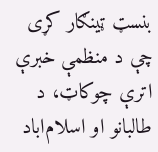بنسټ ټینګار کړی چې د منظمې خبرې اترې چوکاټ، د طالبانو او اسلام‌اباد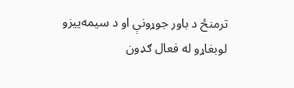ترمنځ د باور جوړونې او د سیمه‌ییزو لوبغاړو له فعال ګډون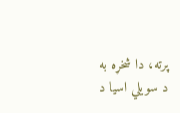پرته، دا شخړه به د سویلي اسیا د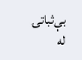بې‌ثباتۍ له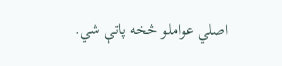اصلي عواملو څخه پاتې شي.